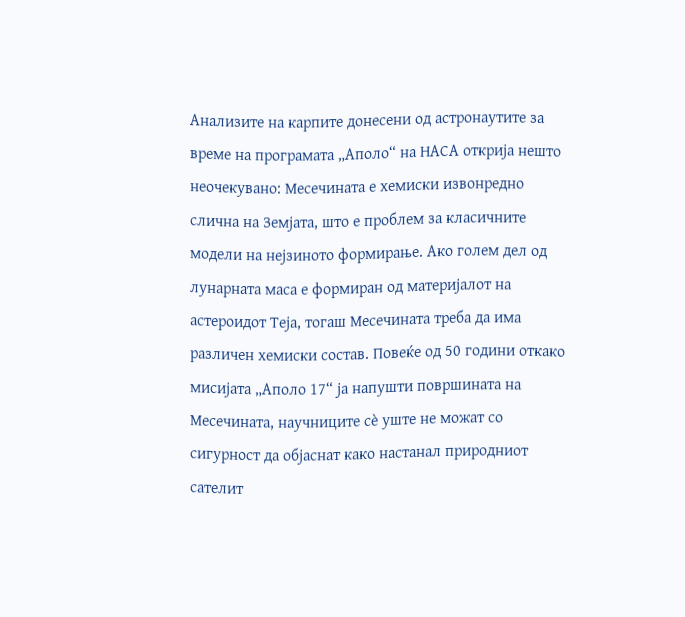Анализите на карпите донесени од астронаутите за време на програмата „Аполо“ на НАСА открија нешто неочекувано: Месечината е хемиски извонредно слична на Земјата, што е проблем за класичните модели на нејзиното формирање. Ако голем дел од лунарната маса е формиран од материјалот на астероидот Теја, тогаш Месечината треба да има различен хемиски состав. Повеќе од 50 години откако мисијата „Аполо 17“ ја напушти површината на Месечината, научниците сè уште не можат со сигурност да објаснат како настанал природниот сателит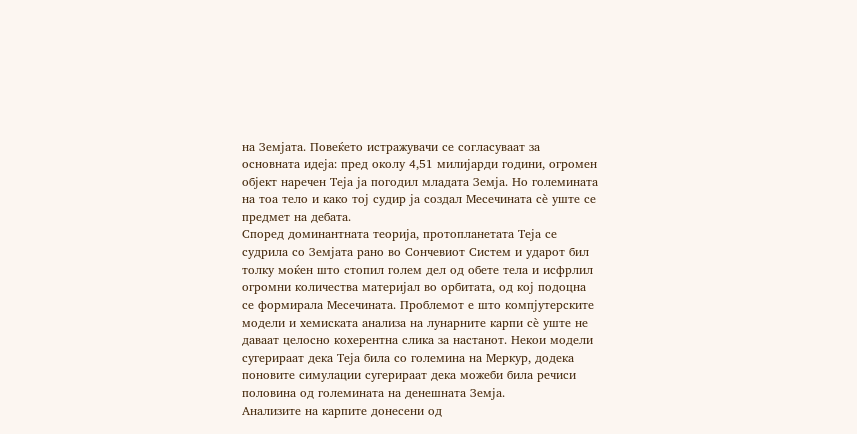на Земјата. Повеќето истражувачи се согласуваат за основната идеја: пред околу 4,51 милијарди години, огромен објект наречен Теја ја погодил младата Земја. Но големината на тоа тело и како тој судир ја создал Месечината сè уште се предмет на дебата.
Според доминантната теорија, протопланетата Теја се судрила со Земјата рано во Сончевиот Систем и ударот бил толку моќен што стопил голем дел од обете тела и исфрлил огромни количества материјал во орбитата, од кој подоцна се формирала Месечината. Проблемот е што компјутерските модели и хемиската анализа на лунарните карпи сè уште не даваат целосно кохерентна слика за настанот. Некои модели сугерираат дека Теја била со големина на Меркур, додека поновите симулации сугерираат дека можеби била речиси половина од големината на денешната Земја.
Анализите на карпите донесени од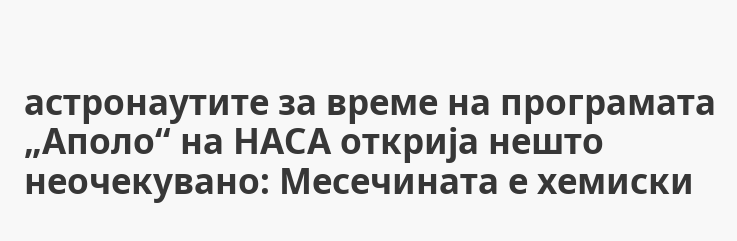астронаутите за време на програмата „Аполо“ на НАСА открија нешто неочекувано: Месечината е хемиски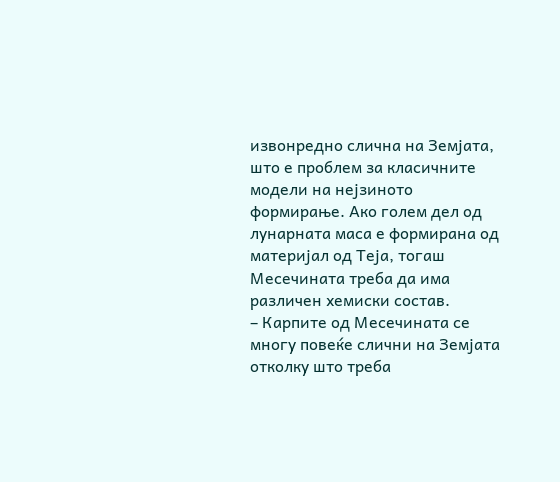извонредно слична на Земјата, што е проблем за класичните модели на нејзиното формирање. Ако голем дел од лунарната маса е формирана од материјал од Теја, тогаш Месечината треба да има различен хемиски состав.
– Карпите од Месечината се многу повеќе слични на Земјата отколку што треба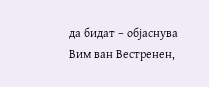да бидат – објаснува Вим ван Вестренен,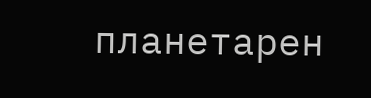планетарен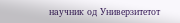научник од Универзитетот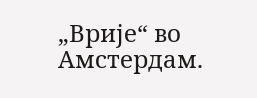„Врије“ во Амстердам.